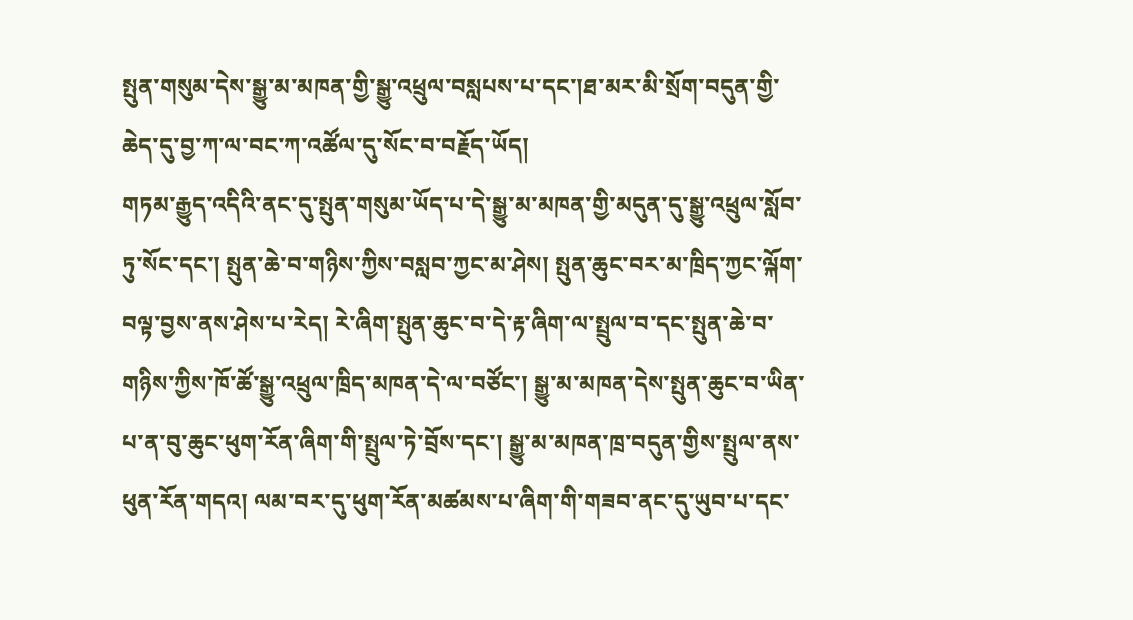སྤུན་གསུམ་དེས་སྒྱུ་མ་མཁན་གྱི་སྒྱུ་འཕྲུལ་བསླཔས་པ་དང་།ཐ་མར་མི་སྲོག་བདུན་གྱི་ཆེད་དུ་བྱ་ཀ་ལ་བང་ཀ་འཚོལ་དུ་སོང་བ་བརྗོད་ཡོད།
གཏམ་རྒྱུད་འདིའི་ནང་དུ་སྤུན་གསུམ་ཡོད་པ་དེ་སྒྱུ་མ་མཁན་གྱི་མདུན་དུ་སྒྱུ་འཕྲུལ་སློབ་ཏུ་སོང་དང་། སྤུན་ཆེ་བ་གཉིས་ཀྱིས་བསླབ་ཀྱང་མ་ཤེས། སྤུན་ཆུང་བར་མ་ཁྲིད་ཀྱང་ལྐོག་བལྟ་བྱས་ནས་ཤེས་པ་རེད། རེ་ཞིག་སྤུན་ཆུང་བ་དེ་རྟ་ཞིག་ལ་སྤྲུལ་བ་དང་སྤུན་ཆེ་བ་གཉིས་ཀྱིས་ཁོ་ཚོ་སྒྱུ་འཕྲུལ་ཁྲིད་མཁན་དེ་ལ་བཙོང་། སྒྱུ་མ་མཁན་དེས་སྤུན་ཆུང་བ་ཡིན་པ་ན་བུ་ཆུང་ཕུག་རོན་ཞིག་གི་སྤྲུལ་ཏེ་བྲོས་དང་། སྒྱུ་མ་མཁན་ཁྲ་བདུན་གྱིས་སྤྲུལ་ནས་ཕུན་རོན་གདའ། ལམ་བར་དུ་ཕུག་རོན་མཚམས་པ་ཞིག་གི་གཟབ་ནང་དུ་ཡུབ་པ་དང་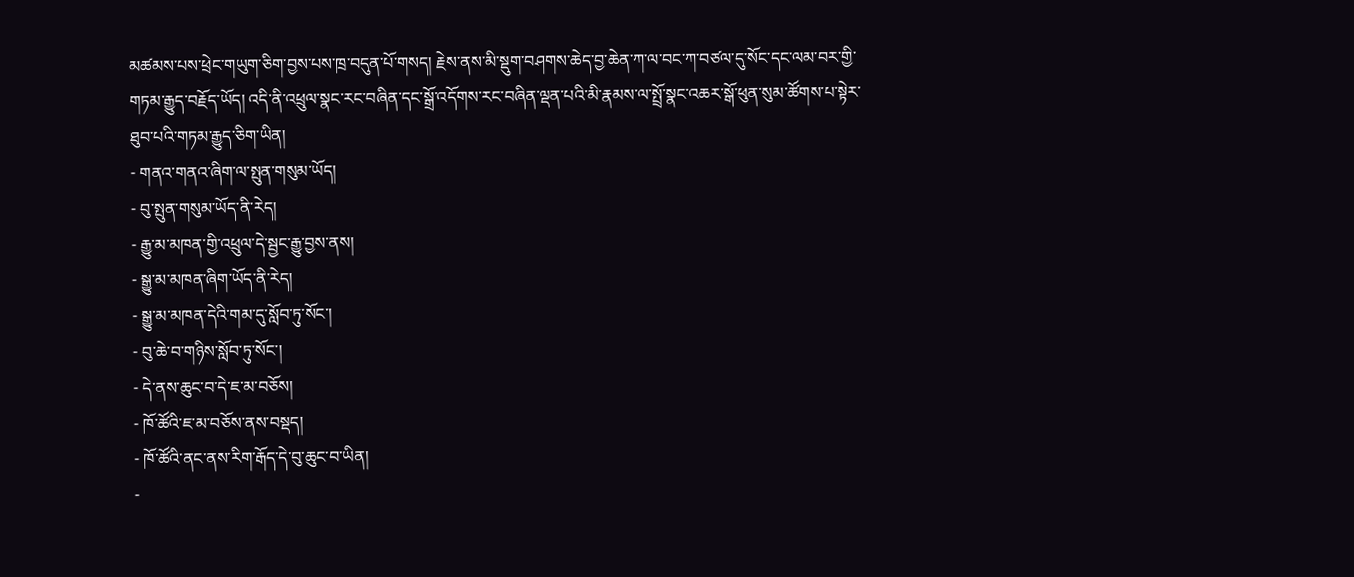མཚམས་པས་ཕྲེང་གཡུག་ཅིག་བྱས་པས་ཁྲ་བདུན་པོ་གསད། རྗེས་ནས་མི་སྡུག་བཤགས་ཆེད་བྱ་ཆེན་ཀ་ལ་བང་ཀ་བཙལ་དུ་སོང་དང་ལམ་བར་གྱི་གཏམ་རྒྱུད་བརྗོད་ཡོད། འདི་ནི་འཕྲུལ་སྣང་རང་བཞིན་དང་སྒྲོ་འདོགས་རང་བཞིན་ལྡན་པའི་མི་རྣམས་ལ་སྤྲོ་སྣང་འཆར་སྒོ་ཕུན་སུམ་ཚོགས་པ་སྟེར་ཐུབ་པའི་གཏམ་རྒྱུད་ཅིག་ཡིན།
- གནའ་གནའ་ཞིག་ལ་སྤུན་གསུམ་ཡོད།
- བུ་སྤུན་གསུམ་ཡོད་ནི་རེད།
- རྒྱུ་མ་མཁན་གྱི་འཕྲུལ་དེ་སྦྱང་རྒྱུ་བྱས་ནས།
- སྒྱུ་མ་མཁན་ཞིག་ཡོད་ནི་རེད།
- སྒྱུ་མ་མཁན་དེའི་གམ་དུ་སློབ་ཏུ་སོང་།
- བུ་ཆེ་བ་གཉིས་སློབ་ཏུ་སོང་།
- དེ་ནས་ཆུང་བ་དེ་ཇ་མ་བཅོས།
- ཁོ་ཚོའི་ཇ་མ་བཅོས་ནས་བསྡད།
- ཁོ་ཚོའི་ནང་ནས་རིག་རྒོད་དེ་བུ་ཆུང་བ་ཡིན།
-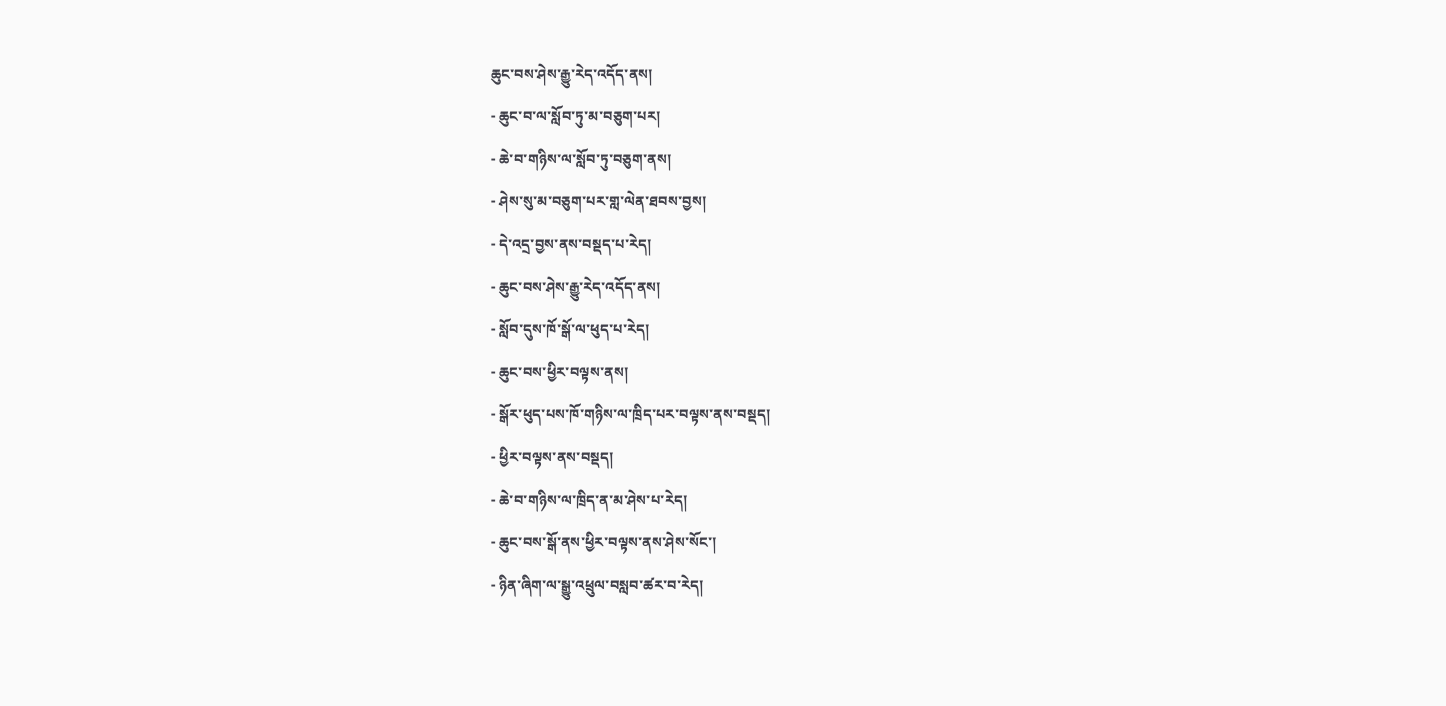ཆུང་བས་ཤེས་རྒྱུ་རེད་འདོད་ནས།
- ཆུང་བ་ལ་སློབ་ཏུ་མ་བཅུག་པར།
- ཆེ་བ་གཉིས་ལ་སློབ་ཏུ་བཅུག་ནས།
- ཤེས་སུ་མ་བཅུག་པར་གླ་ལེན་ཐབས་བྱས།
- དེ་འདྲ་བྱས་ནས་བསྡད་པ་རེད།
- ཆུང་བས་ཤེས་རྒྱུ་རེད་འདོད་ནས།
- སློབ་དུས་ཁོ་སྒོ་ལ་ཕུད་པ་རེད།
- ཆུང་བས་ཕྱིར་བལྟས་ནས།
- སྒོར་ཕུད་པས་ཁོ་གཉིས་ལ་ཁྲིད་པར་བལྟས་ནས་བསྡད།
- ཕྱིར་བལྟས་ནས་བསྡད།
- ཆེ་བ་གཉིས་ལ་ཁྲིད་ན་མ་ཤེས་པ་རེད།
- ཆུང་བས་སྒོ་ནས་ཕྱིར་བལྟས་ནས་ཤེས་སོང་།
- ཉིན་ཞིག་ལ་སྒྱུ་འཕྲུལ་བསླབ་ཚར་བ་རེད།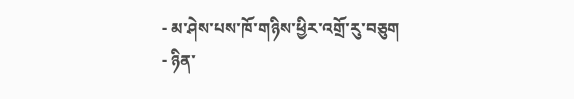- མ་ཤེས་པས་ཁོ་གཉིས་ཕྱིར་འགྲོ་རུ་བཅུག
- ཉིན་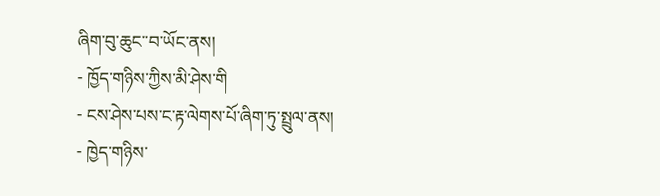ཞིག་བུ་ཆུང་་བ་ཡོང་ནས།
- ཁྱོད་གཉིས་ཀྱིས་མི་ཤེས་གི
- ངས་ཤེས་པས་ང་རྟ་ལེགས་པོ་ཞིག་ཏུ་སྤྲུལ་ནས།
- ཁྱེད་གཉིས་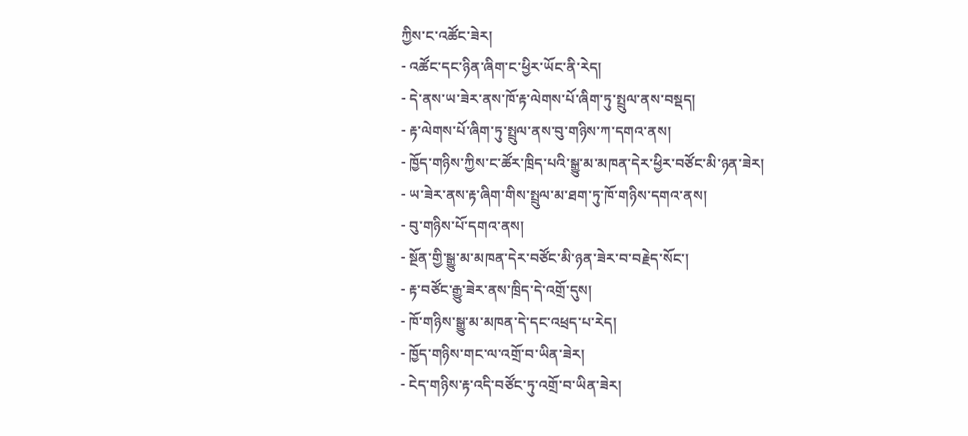ཀྱིས་ང་འཚོང་ཟེར།
- འཚོང་དང་ཉིན་ཞིག་ང་ཕྱིར་ཡོང་ནི་རེད།
- དེ་ནས་ཡ་ཟེར་ནས་ཁོ་རྟ་ལེགས་པོ་ཞིག་ཏུ་སྤྲུལ་ནས་བསྡད།
- རྟ་ལེགས་པོ་ཞིག་ཏུ་སྤྲུལ་ནས་བུ་གཉིས་ཀ་དགའ་ནས།
- ཁྱོད་གཉིས་ཀྱིས་ང་ཚོར་ཁྲིད་པའི་སྒྱུ་མ་མཁན་དེར་ཕྱིར་བཙོང་མི་ཉན་ཟེར།
- ཡ་ཟེར་ནས་རྟ་ཞིག་གིས་སྤྲུལ་མ་ཐག་ཏུ་ཁོ་གཉིས་དགའ་ནས།
- བུ་གཉིས་པོ་དགའ་ནས།
- སྔོན་གྱི་སྒྱུ་མ་མཁན་དེར་བཙོང་མི་ཉན་ཟེར་བ་བརྗེད་སོང་།
- རྟ་བཙོང་རྒྱུ་ཟེར་ནས་ཁྲིད་དེ་འགྲོ་དུས།
- ཁོ་གཉིས་སྒྱུ་མ་མཁན་དེ་དང་འཕྲད་པ་རེད།
- ཁྱོད་གཉིས་གང་ལ་འགྲོ་བ་ཡིན་ཟེར།
- ངེད་གཉིས་རྟ་འདི་བཙོང་ཏུ་འགྲོ་བ་ཡིན་ཟེར།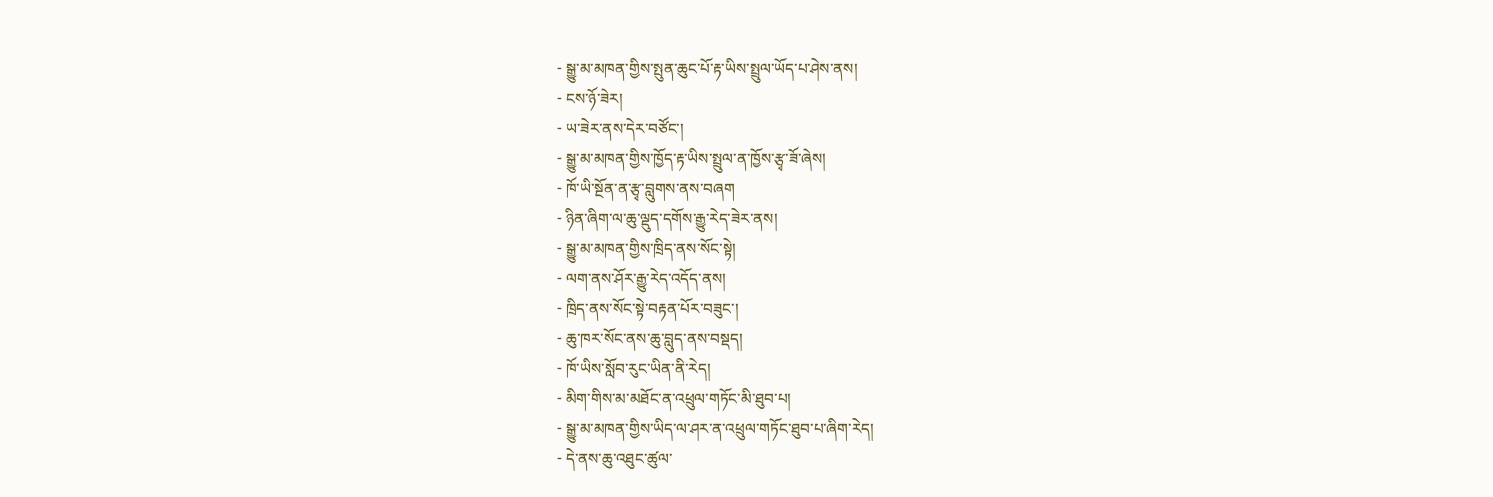- སྒྱུ་མ་མཁན་གྱིས་སྤུན་ཆུང་པོ་རྟ་ཡིས་སྤྲུལ་ཡོད་པ་ཤེས་ནས།
- ངས་ཉོ་ཟེར།
- ཡ་ཟེར་ནས་དེར་བཙོང་།
- སྒྱུ་མ་མཁན་གྱིས་ཁྱོད་རྟ་ཡིས་སྤྲུལ་ན་ཁྱོས་རྩྭ་ཟོ་ཞེས།
- ཁོ་ཡི་སྔོན་ན་རྩྭ་བླུགས་ནས་བཞག
- ཉིན་ཞིག་ལ་ཆུ་ལྡུད་དགོས་རྒྱུ་རེད་ཟེར་ནས།
- སྒྱུ་མ་མཁན་གྱིས་ཁྲིད་ནས་སོང་སྟེ།
- ལག་ནས་ཤོར་རྒྱུ་རེད་འདོད་ནས།
- ཁྲིད་ནས་སོང་སྟེ་བརྟན་པོར་བཟུང་།
- ཆུ་ཁར་སོང་ནས་ཆུ་བླུད་ནས་བསྡད།
- ཁོ་ཡིས་སློབ་རུང་ཡིན་ནི་རེད།
- མིག་གིས་མ་མཐོང་ན་འཕྲུལ་གཏོང་མི་ཐུབ་པ།
- སྒྱུ་མ་མཁན་གྱིས་ཡིད་ལ་ཤར་ན་འཕྲུལ་གཏོང་ཐུབ་པ་ཞིག་རེད།
- དེ་ནས་ཆུ་འཐུང་ཚུལ་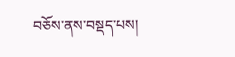བཅོས་ནས་བསྡད་པས།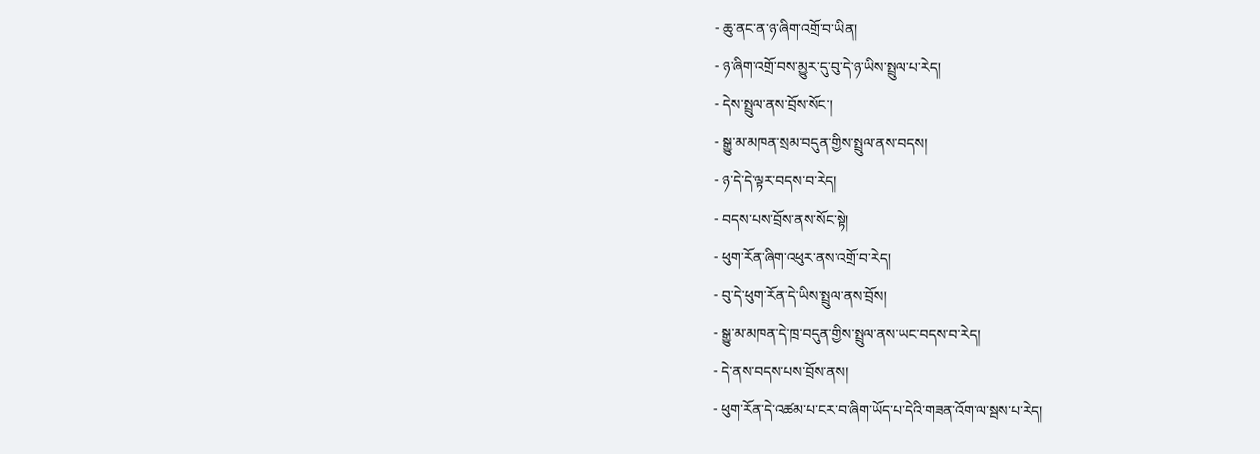- ཆུ་ནང་ན་ཉ་ཞིག་འགྲོ་བ་ཡིན།
- ཉ་ཞིག་འགྲོ་བས་མྱུར་དུ་བུ་དེ་ཉ་ཡིས་སྤྲུལ་པ་རེད།
- དེས་སྤྲུལ་ནས་བྲོས་སོང་།
- སྒྱུ་མ་མཁན་སྲམ་བདུན་གྱིས་སྤྲུལ་ནས་བདས།
- ཉ་དེ་དེ་ལྟར་བདས་བ་རེད།
- བདས་པས་བྲོས་ནས་སོང་སྟེ།
- ཕུག་རོན་ཞིག་འཕུར་ནས་འགྲོ་བ་རེད།
- བུ་དེ་ཕུག་རོན་དེ་ཡིས་སྤྲུལ་ནས་བྲོས།
- སྒྱུ་མ་མཁན་དེ་ཁྲ་བདུན་གྱིས་སྤྲུལ་ནས་ཡང་བདས་བ་རེད།
- དེ་ནས་བདས་པས་བྲོས་ནས།
- ཕུག་རོན་དེ་འཚམ་པ་ངར་བ་ཞིག་ཡོད་པ་དེའི་གཟན་འོག་ལ་སྦས་པ་རེད།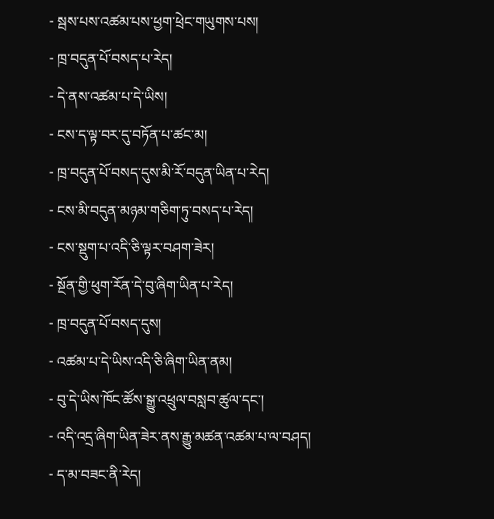- སྦས་པས་འཚམ་པས་ཕྱག་ཕྲེང་གཡུགས་པས།
- ཁྲ་བདུན་པོ་བསད་པ་རེད།
- དེ་ནས་འཚམ་པ་དེ་ཡིས།
- ངས་ད་ལྟ་བར་དུ་བཏོན་པ་ཚང་མ།
- ཁྲ་བདུན་པོ་བསད་དུས་མི་རོ་བདུན་ཡིན་པ་རེད།
- ངས་མི་བདུན་མཉམ་གཅིག་ཏུ་བསད་པ་རེད།
- ངས་སྡུག་པ་འདི་ཅི་ལྟར་བཤག་ཟེར།
- སྔོན་གྱི་ཕུག་རོན་དེ་བུ་ཞིག་ཡིན་པ་རེད།
- ཁྲ་བདུན་པོ་བསད་དུས།
- འཚམ་པ་དེ་ཡིས་འདི་ཅི་ཞིག་ཡིན་ནམ།
- བུ་དེ་ཡིས་ཁོང་ཚོས་སྒྱུ་འཕྲུལ་བསླབ་ཚུལ་དང་།
- འདི་འདྲ་ཞིག་ཡིན་ཟེར་ནས་རྒྱུ་མཚན་འཚམ་པ་ལ་བཤད།
- ད་མ་བཟང་ནི་རེད།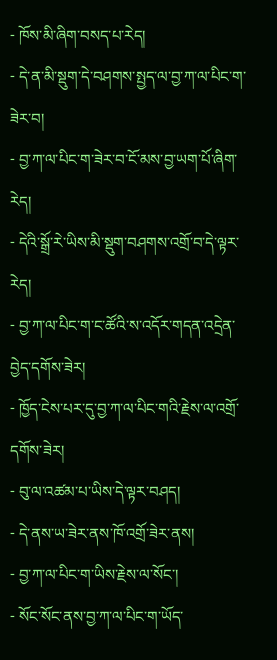- ཁོས་མི་ཞིག་བསད་པ་རེད།
- དེ་ན་མི་སྡུག་དེ་བཤགས་སྤྱད་ལ་བྱ་ཀ་ལ་པིང་ག་ཟེར་བ།
- བྱ་ཀ་ལ་པིང་ག་ཟེར་བ་ངོ་མས་བྱ་ཡག་པོ་ཞིག་རེད།
- དེའི་སྒྲོ་རེ་ཡིས་མི་སྡུག་བཤགས་འགྲོ་བ་དེ་ལྟར་རེད།
- བྱ་ཀ་ལ་པིང་ག་ང་ཚོའི་ས་འདོར་གདན་འདྲེན་བྱེད་དགོས་ཟེར།
- ཁྱོད་ངེས་པར་དུ་བྱ་ཀ་ལ་པིང་གའི་རྗེས་ལ་འགྲོ་དགོས་ཟེར།
- བུ་ལ་འཚམ་པ་ཡིས་དེ་ལྟར་བཤད།
- དེ་ནས་ཡ་ཟེར་ནས་ཁོ་འགྲོ་ཟེར་ནས།
- བྱ་ཀ་ལ་པིང་ག་ཡིས་རྗེས་ལ་སོང་།
- སོང་སོང་ནས་བྱ་ཀ་ལ་པིང་ག་ཡོད་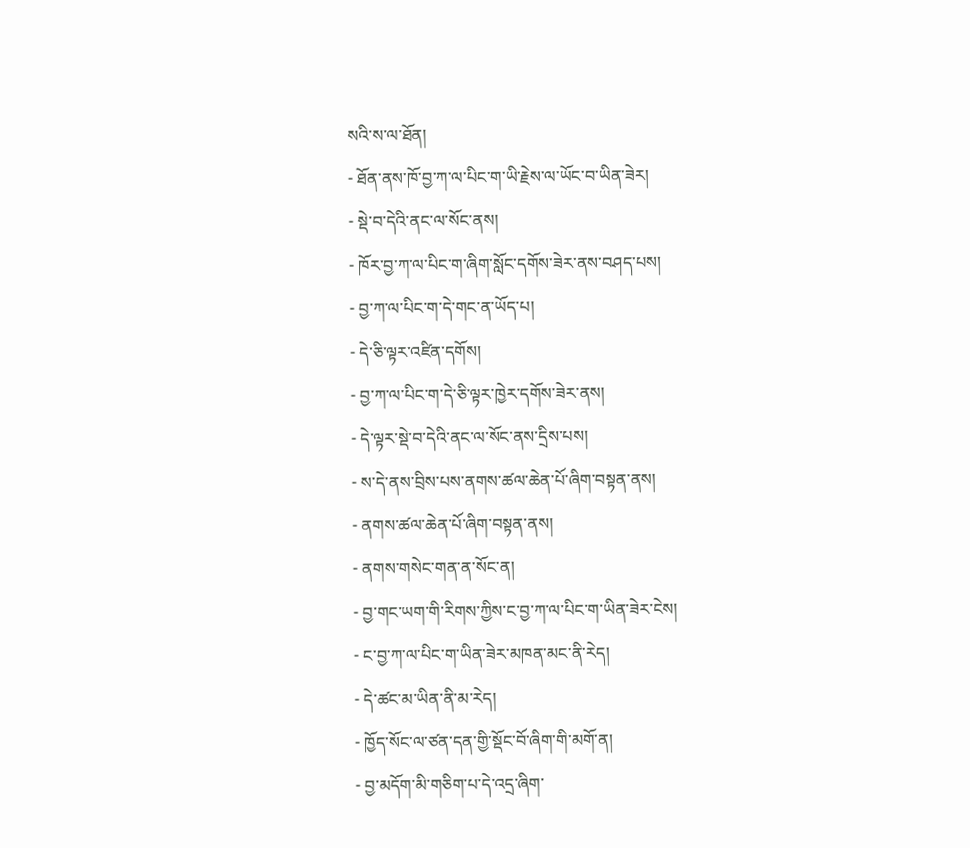སའི་ས་ལ་ཐོན།
- ཐོན་ནས་ཁོ་བྱ་ཀ་ལ་པིང་ག་ཡི་རྗེས་ལ་ཡོང་བ་ཡིན་ཟེར།
- སྡེ་བ་དེའི་ནང་ལ་སོང་ནས།
- ཁོར་བྱ་ཀ་ལ་པིང་ག་ཞིག་སློང་དགོས་ཟེར་ནས་བཤད་པས།
- བྱ་ཀ་ལ་པིང་ག་དེ་གང་ན་ཡོད་པ།
- དེ་ཅི་ལྟར་འཛིན་དགོས།
- བྱ་ཀ་ལ་པིང་ག་དེ་ཅི་ལྟར་ཁྱེར་དགོས་ཟེར་ནས།
- དེ་ལྟར་སྡེ་བ་དེའི་ནང་ལ་སོང་ནས་དྲིས་པས།
- ས་དེ་ནས་བྲིས་པས་ནགས་ཚལ་ཆེན་པོ་ཞིག་བསྟན་ནས།
- ནགས་ཚལ་ཆེན་པོ་ཞིག་བསྟན་ནས།
- ནགས་གསེང་གན་ན་སོང་ན།
- བྱ་གང་ཡག་གི་རིགས་ཀྱིས་ང་བྱ་ཀ་ལ་པིང་ག་ཡིན་ཟེར་ངེས།
- ང་བྱ་ཀ་ལ་པིང་ག་ཡིན་ཟེར་མཁན་མང་ནི་རེད།
- དེ་ཚང་མ་ཡིན་ནི་མ་རེད།
- ཁྱོད་སོང་ལ་ཙན་དན་གྱི་སྡོང་བོ་ཞིག་གི་མགོ་ན།
- བྱ་མདོག་མི་གཅིག་པ་དེ་འདྲ་ཞིག་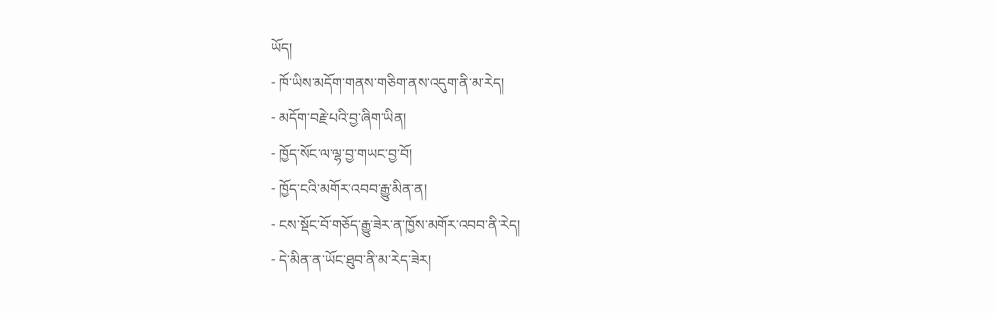ཡོད།
- ཁོ་ཡིས་མདོག་གནས་གཅིག་ནས་འདུག་ནི་མ་རེད།
- མདོག་བརྗེ་པའི་བྱ་ཞིག་ཡིན།
- ཁྱོད་སོང་ལ་ལྷ་བྱ་གཡང་བྱ་བོ།
- ཁྱོད་ངའི་མགོར་འབབ་རྒྱུ་མིན་ན།
- ངས་སྡོང་བོ་གཅོད་རྒྱུ་ཟེར་ན་ཁྱོས་མགོར་འབབ་ནི་རེད།
- དེ་མིན་ན་ཡོང་ཐུབ་ནི་མ་རེད་ཟེར།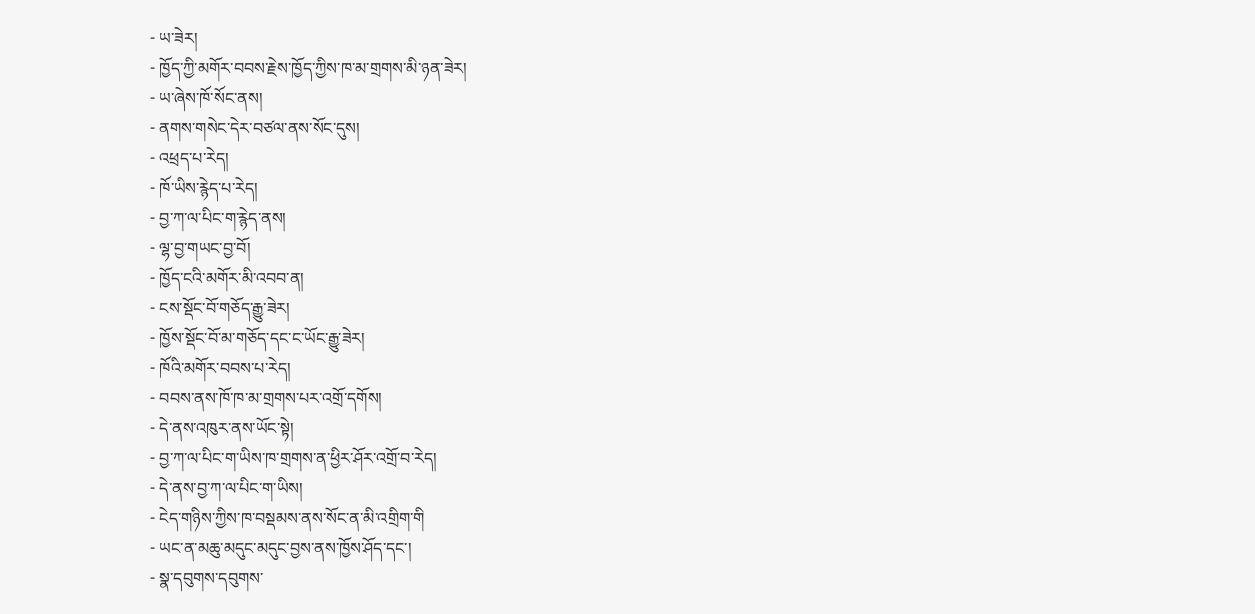- ཡ་ཟེར།
- ཁྱོད་ཀྱི་མགོར་བབས་རྗེས་ཁྱོད་ཀྱིས་ཁ་མ་གྲགས་མི་ཉན་ཟེར།
- ཡ་ཞེས་ཁོ་སོང་ནས།
- ནགས་གསེང་དེར་བཙལ་ནས་སོང་དུས།
- འཕྲད་པ་རེད།
- ཁོ་ཡིས་རྙེད་པ་རེད།
- བྱ་ཀ་ལ་པིང་ག་རྙེད་ནས།
- ལྷ་བྱ་གཡང་བྱ་བོ།
- ཁྱོད་ངའི་མགོར་མི་འབབ་ན།
- ངས་སྡོང་བོ་གཅོད་རྒྱུ་ཟེར།
- ཁྱོས་སྡོང་བོ་མ་གཅོད་དང་ང་ཡོང་རྒྱུ་ཟེར།
- ཁོའི་མགོར་བབས་པ་རེད།
- བབས་ནས་ཁོ་ཁ་མ་གྲགས་པར་འགྲོ་དགོས།
- དེ་ནས་འཁུར་ནས་ཡོང་སྟེ།
- བྱ་ཀ་ལ་པིང་ག་ཡིས་ཁ་གྲགས་ན་ཕྱིར་ཤོར་འགྲོ་བ་རེད།
- དེ་ནས་བྱ་ཀ་ལ་པིང་ག་ཡིས།
- ངེད་གཉིས་ཀྱིས་ཁ་བསྡམས་ནས་སོང་ན་མི་འགྲིག་གི
- ཡང་ན་མཆུ་མདུང་མདུང་བྱས་ནས་ཁྱོས་ཤོད་དང་།
- སྣ་དབུགས་དབུགས་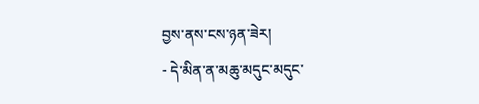བྱས་ནས་ངས་ཉན་ཟེར།
- དེ་མིན་ན་མཆུ་མདུང་མདུང་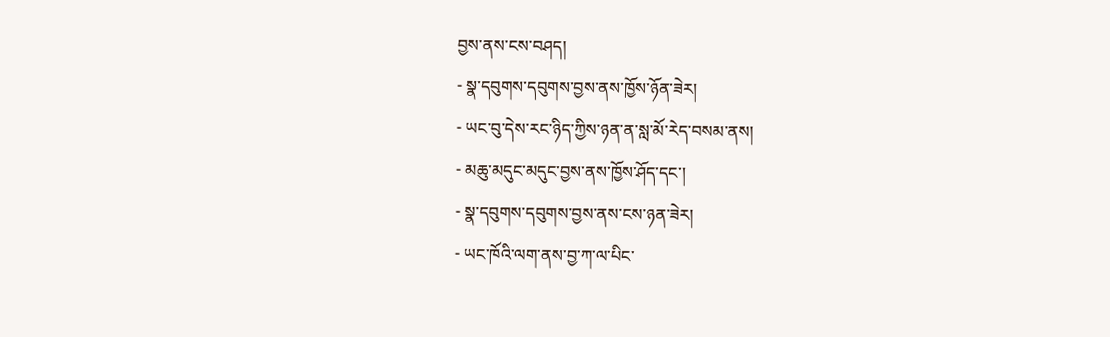བྱས་ནས་ངས་བཤད།
- སྣ་དབུགས་དབུགས་བྱས་ནས་ཁྱོས་ཉོན་ཟེར།
- ཡང་བུ་དེས་རང་ཉིད་ཀྱིས་ཉན་ན་སླ་མོ་རེད་བསམ་ནས།
- མཆུ་མདུང་མདུང་བྱས་ནས་ཁྱོས་ཤོད་དང་།
- སྣ་དབུགས་དབུགས་བྱས་ནས་ངས་ཉན་ཟེར།
- ཡང་ཁོའི་ལག་ནས་བྱ་ཀ་ལ་པིང་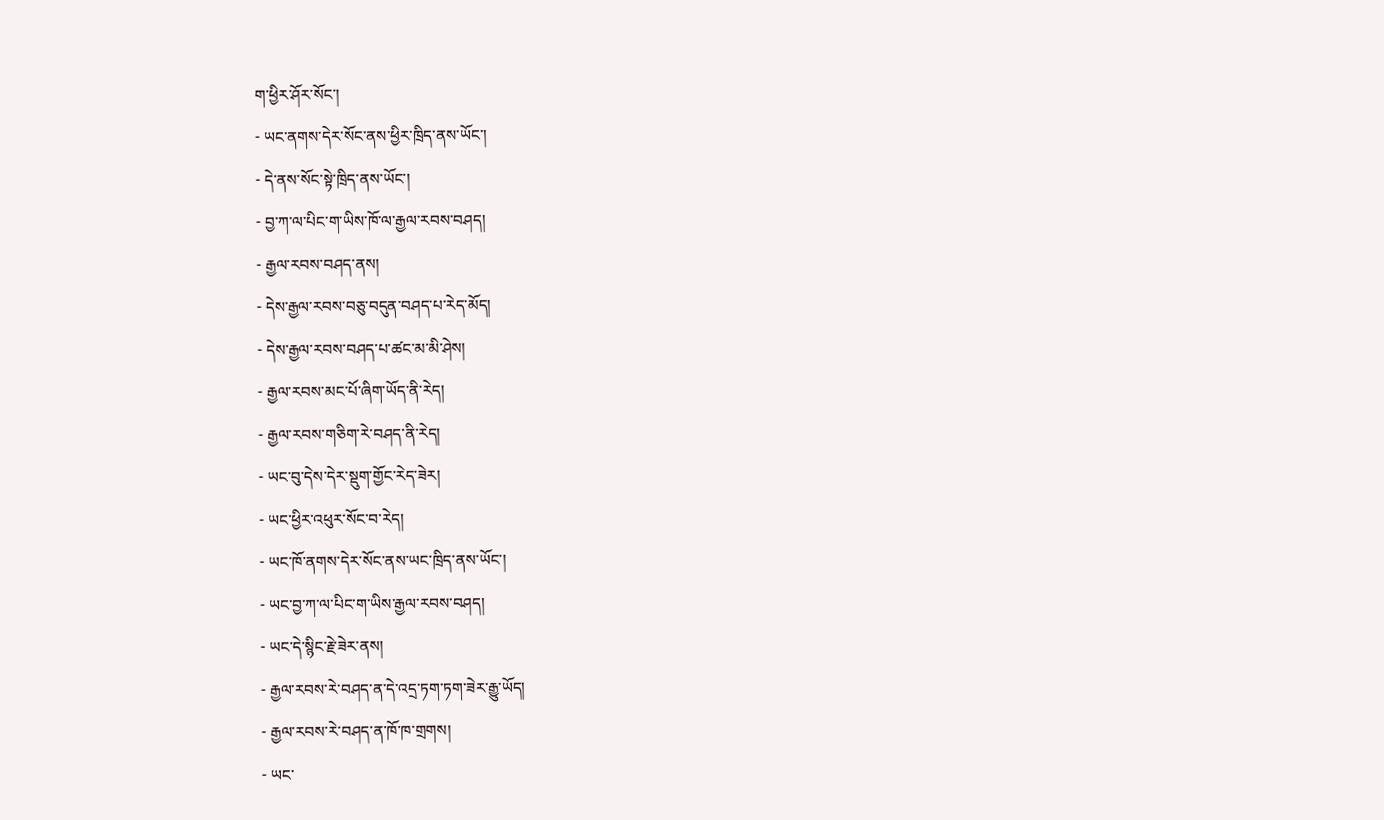ག་ཕྱིར་ཤོར་སོང་།
- ཡང་ནགས་དེར་སོང་ནས་ཕྱིར་ཁྲིད་ནས་ཡོང་།
- དེ་ནས་སོང་སྟེ་ཁྲིད་ནས་ཡོང་།
- བྱ་ཀ་ལ་པིང་ག་ཡིས་ཁོ་ལ་རྒྱལ་རབས་བཤད།
- རྒྱལ་རབས་བཤད་ནས།
- དེས་རྒྱལ་རབས་བཅུ་བདུན་བཤད་པ་རེད་མོད།
- དེས་རྒྱལ་རབས་བཤད་པ་ཚང་མ་མི་ཤེས།
- རྒྱལ་རབས་མང་པོ་ཞིག་ཡོད་ནི་རེད།
- རྒྱལ་རབས་གཅིག་རེ་བཤད་ནི་རེད།
- ཡང་བུ་དེས་དེར་སྡུག་གྱོང་རེད་ཟེར།
- ཡང་ཕྱིར་འཕུར་སོང་བ་རེད།
- ཡང་ཁོ་ནགས་དེར་སོང་ནས་ཡང་ཁྲིད་ནས་ཡོང་།
- ཡང་བྱ་ཀ་ལ་པིང་ག་ཡིས་རྒྱལ་རབས་བཤད།
- ཡང་དེ་སྙིང་རྗེ་ཟེར་ནས།
- རྒྱལ་རབས་རེ་བཤད་ན་དེ་འདྲ་ཏག་ཏག་ཟེར་རྒྱུ་ཡོད།
- རྒྱལ་རབས་རེ་བཤད་ན་ཁོ་ཁ་གྲགས།
- ཡང་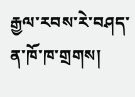རྒྱལ་རབས་རེ་བཤད་ན་ཁོ་ཁ་གྲགས།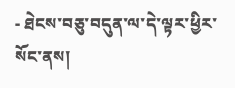- ཐེངས་བཅུ་བདུན་ལ་དེ་ལྟར་ཕྱིར་སོང་ནས།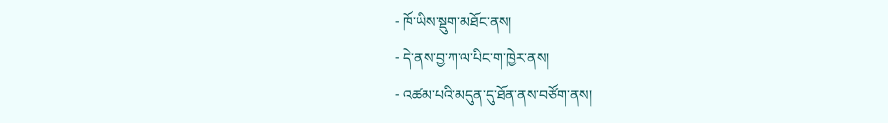- ཁོ་ཡིས་སྡུག་མཐོང་ནས།
- དེ་ནས་བྱ་ཀ་ལ་པིང་ག་ཁྱེར་ནས།
- འཚམ་པའི་མདུན་དུ་ཐོན་ནས་བཙོག་ནས།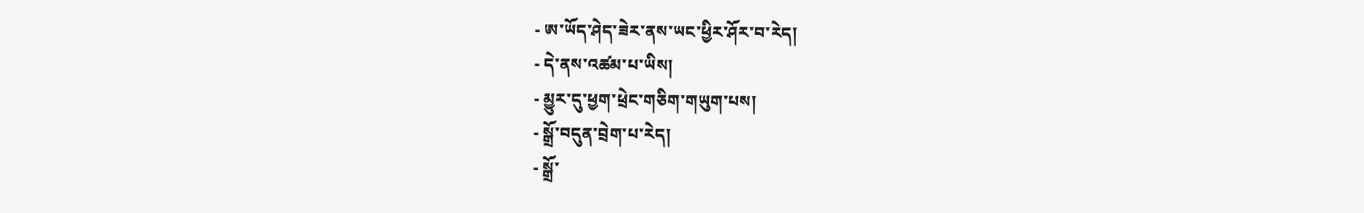- ཨ་ཡོད་ཤེད་ཟེར་ནས་ཡང་ཕྱིར་ཤོར་བ་རེད།
- དེ་ནས་འཚམ་པ་ཡིས།
- མྱུར་དུ་ཕྱག་ཕྲེང་གཅིག་གཡུག་པས།
- སྒྲོ་བདུན་བྲེག་པ་རེད།
- སྒྲོ་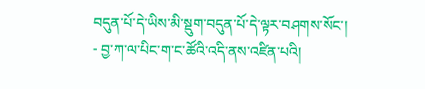བདུན་པོ་དེ་ཡིས་མི་སྡུག་བདུན་པོ་དེ་ལྟར་བཤགས་སོང་།
- བྱ་ཀ་ལ་པིང་ག་ང་ཚོའི་འདི་ནས་འཛིན་པའི།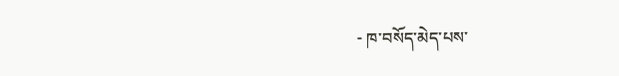- ཁ་བསོད་མེད་པས་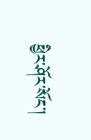ཕྱིར་ཤོར་སོང་།